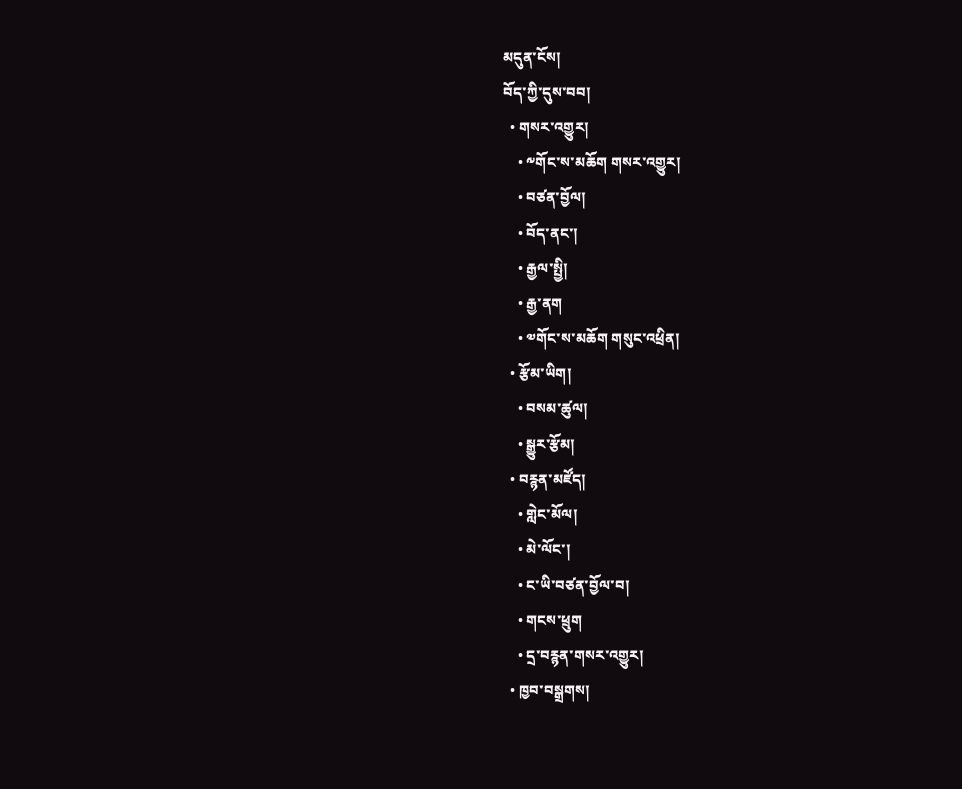མདུན་ངོས།
བོད་ཀྱི་དུས་བབ།
  • གསར་འགྱུར།
    • ༸གོང་ས་མཆོག གསར་འགྱུར།
    • བཙན་བྱོལ།
    • བོད་ནང་།
    • རྒྱལ་སྤྱི།
    • རྒྱ་ནག
    • ༧གོང་ས་མཆོག གསུང་འཕྲིན།
  • རྩོམ་ཡིག།
    • བསམ་ཚུལ།
    • སྒྱུར་རྩོམ།
  • བརྙན་མཛོད།
    • གླེང་མོལ།
    • མེ་ལོང་།
    • ང་ཡི་བཙན་བྱོལ་བ།
    • གངས་ཕྲུག
    • དྲ་བརྙན་གསར་འགྱུར།
  • ཁྱབ་བསྒྲགས།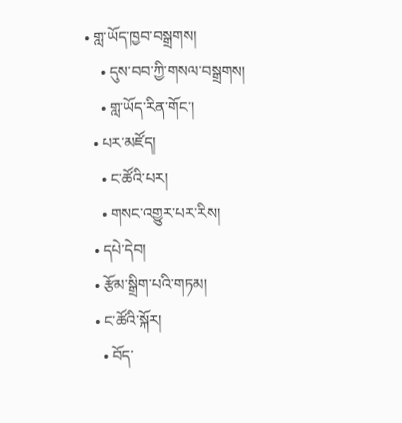• གླ་ཡོད་ཁྱབ་བསྒྲགས།
    • དུས་བབ་ཀྱི་གསལ་བསྒྲགས།
    • གླ་ཡོད་རིན་གོང་།
  • པར་མཛོད།
    • ང་ཚོའི་པར།
    • གསང་འགྱུར་པར་རིས།
  • དཔེ་དེབ།
  • རྩོམ་སྒྲིག་པའི་གཏམ།
  • ང་ཚོའི་སྐོར།
    • བོད་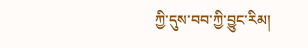ཀྱི་དུས་བབ་ཀྱི་བྱུང་རིམ།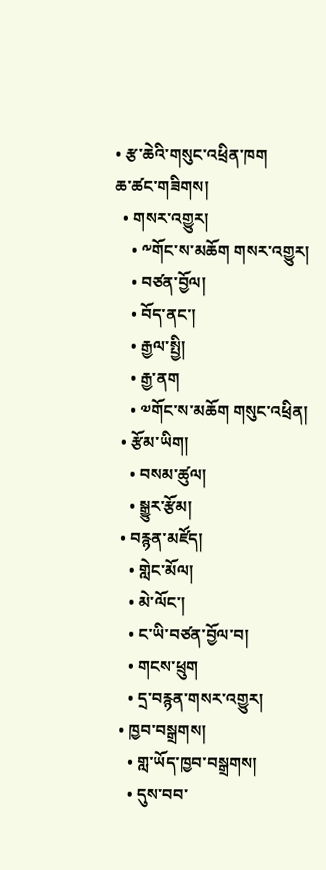• རྩ་ཆེའི་གསུང་འཕྲིན་ཁག
ཆ་ཚང་གཟིགས།
  • གསར་འགྱུར།
    • ༸གོང་ས་མཆོག གསར་འགྱུར།
    • བཙན་བྱོལ།
    • བོད་ནང་།
    • རྒྱལ་སྤྱི།
    • རྒྱ་ནག
    • ༧གོང་ས་མཆོག གསུང་འཕྲིན།
  • རྩོམ་ཡིག།
    • བསམ་ཚུལ།
    • སྒྱུར་རྩོམ།
  • བརྙན་མཛོད།
    • གླེང་མོལ།
    • མེ་ལོང་།
    • ང་ཡི་བཙན་བྱོལ་བ།
    • གངས་ཕྲུག
    • དྲ་བརྙན་གསར་འགྱུར།
  • ཁྱབ་བསྒྲགས།
    • གླ་ཡོད་ཁྱབ་བསྒྲགས།
    • དུས་བབ་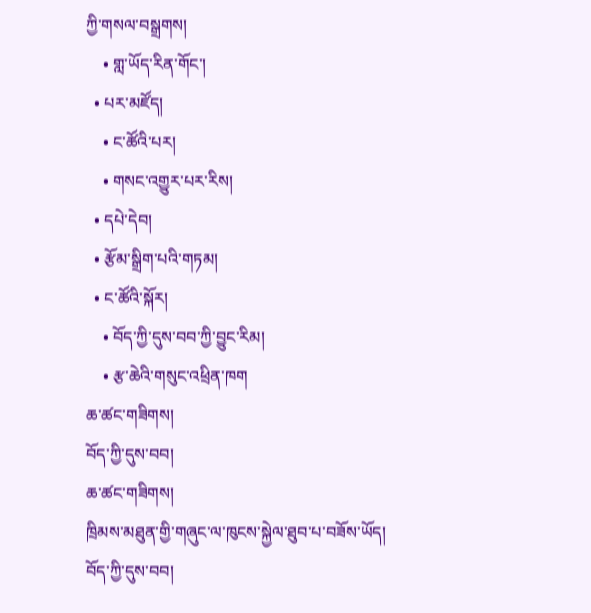ཀྱི་གསལ་བསྒྲགས།
    • གླ་ཡོད་རིན་གོང་།
  • པར་མཛོད།
    • ང་ཚོའི་པར།
    • གསང་འགྱུར་པར་རིས།
  • དཔེ་དེབ།
  • རྩོམ་སྒྲིག་པའི་གཏམ།
  • ང་ཚོའི་སྐོར།
    • བོད་ཀྱི་དུས་བབ་ཀྱི་བྱུང་རིམ།
    • རྩ་ཆེའི་གསུང་འཕྲིན་ཁག
ཆ་ཚང་གཟིགས།
བོད་ཀྱི་དུས་བབ།
ཆ་ཚང་གཟིགས།
ཁྲིམས་མཐུན་གྱི་གཞུང་ལ་ཁུངས་སྐྱེལ་ཐུབ་པ་བཟོས་ཡོད།
བོད་ཀྱི་དུས་བབ།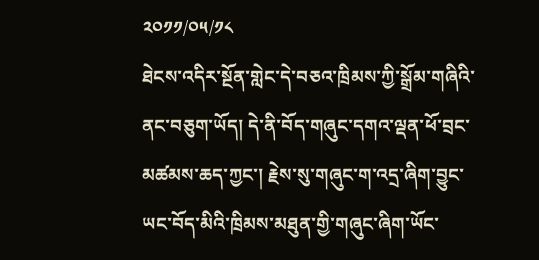༢༠༡༡/༠༥/༡༨
ཐེངས་འདིར་སྔོན་གླེང་དེ་བཅའ་ཁྲིམས་ཀྱི་སྒྲོམ་གཞིའི་ནང་བཅུག་ཡོད། དེ་ནི་བོད་གཞུང་དགའ་ལྡན་ཕོ་བྲང་མཚམས་ཆད་ཀྱང་། རྗེས་སུ་གཞུང་ག་འདྲ་ཞིག་བྱུང་ཡང་བོད་མིའི་ཁྲིམས་མཐུན་གྱི་གཞུང་ཞིག་ཡོང་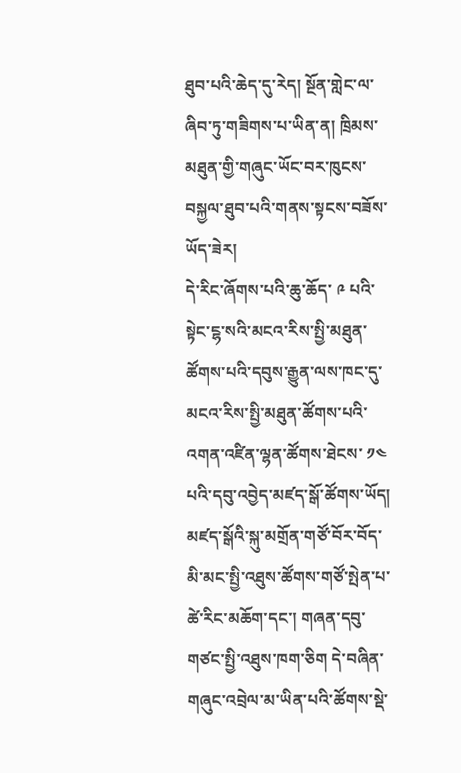ཐུབ་པའི་ཆེད་དུ་རེད། སྔོན་གླེང་ལ་ཞིབ་ཏུ་གཟིགས་པ་ཡིན་ན། ཁྲིམས་མཐུན་གྱི་གཞུང་ཡོང་བར་ཁུངས་བསྐྱལ་ཐུབ་པའི་གནས་སྟངས་བཟོས་ཡོད་ཟེར།
དེ་རིང་ཞོགས་པའི་ཆུ་ཆོད་ ༩ པའི་སྟེང་ངྷ་སའི་མངའ་རིས་སྤྱི་མཐུན་ཚོགས་པའི་དབུས་རྒྱུན་ལས་ཁང་དུ་མངའ་རིས་སྤྱི་མཐུན་ཚོགས་པའི་འགན་འཛིན་ལྷན་ཚོགས་ཐེངས་ ༡༤ པའི་དབུ་འབྱེད་མཛད་སྒོ་ཚོགས་ཡོད། མཛད་སྒོའི་སྐུ་མགྲོན་གཙོ་བོར་བོད་མི་མང་སྤྱི་འཐུས་ཚོགས་གཙོ་སྤེན་པ་ཚེ་རིང་མཆོག་དང་། གཞན་དབུ་གཙང་སྤྱི་འཐུས་ཁག་ཅིག དེ་བཞིན་གཞུང་འབྲེལ་མ་ཡིན་པའི་ཚོགས་སྡེ་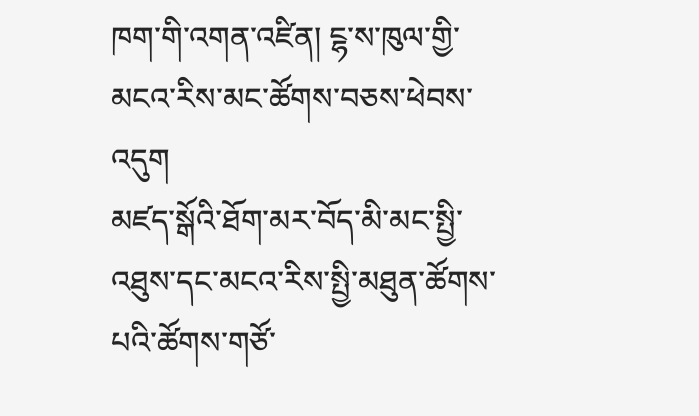ཁག་གི་འགན་འཛིན། ངྷ་ས་ཁུལ་གྱི་མངའ་རིས་མང་ཚོགས་བཅས་ཕེབས་འདུག
མཛད་སྒོའི་ཐོག་མར་བོད་མི་མང་སྤྱི་འཐུས་དང་མངའ་རིས་སྤྱི་མཐུན་ཚོགས་པའི་ཚོགས་གཙོ་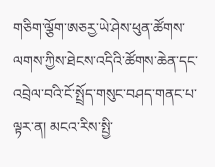གཅིག་ལྕོག་ཨཅརྱ་ཡེ་ཤེས་ཕུན་ཚོགས་ལགས་ཀྱིས་ཐེངས་འདིའི་ཚོགས་ཆེན་དང་འབྲེལ་བའི་ངོ་སྤྲོད་གསུང་བཤད་གནང་པ་ལྟར་ན། མངའ་རིས་སྤྱི་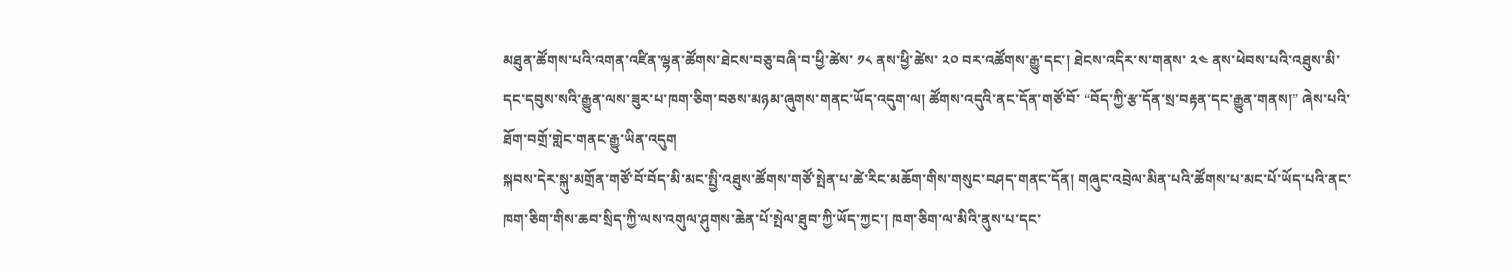མཐུན་ཚོགས་པའི་འགན་འཛིན་ལྷན་ཚོགས་ཐེངས་བཅུ་བཞི་བ་ཕྱི་ཚེས་ ༡༨ ནས་ཕྱི་ཚེས་ ༢༠ བར་འཚོགས་རྒྱུ་དང་། ཐེངས་འདིར་ས་གནས་ ༢༤ ནས་ཕེབས་པའི་འཐུས་མི་དང་དབུས་སའི་རྒྱུན་ལས་ཟུར་པ་ཁག་ཅིག་བཅས་མཉམ་ཞུགས་གནང་ཡོད་འདུག་ལ། ཚོགས་འདུའི་ནང་དོན་གཙོ་བོ་ “བོད་ཀྱི་རྩ་དོན་སྲ་བརྟན་དང་རྒྱུན་གནས།” ཞེས་པའི་ཐོག་བགྲོ་གླེང་གནང་རྒྱུ་ཡིན་འདུག
སྐབས་དེར་སྐུ་མགྲོན་གཙོ་བོ་བོད་མི་མང་སྤྱི་འཐུས་ཚོགས་གཙོ་སྤེན་པ་ཚེ་རིང་མཆོག་གིས་གསུང་བཤད་གནང་དོན། གཞུང་འབྲེལ་མིན་པའི་ཚོགས་པ་མང་པོ་ཡོད་པའི་ནང་ཁག་ཅིག་གིས་ཆབ་སྲིད་ཀྱི་ལས་འགུལ་ཤུགས་ཆེན་པོ་སྤེལ་ཐུབ་ཀྱི་ཡོད་ཀྱང་། ཁག་ཅིག་ལ་མིའི་ནུས་པ་དང་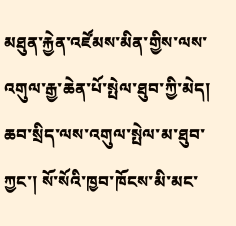མཐུན་རྐྱེན་འཛོམས་མིན་གྱིས་ལས་འགུལ་རྒྱ་ཆེན་པོ་སྤེལ་ཐུབ་ཀྱི་མེད། ཆབ་སྲིད་ལས་འགུལ་སྤེལ་མ་ཐུབ་ཀྱང་། སོ་སོའི་ཁྱབ་ཁོངས་མི་མང་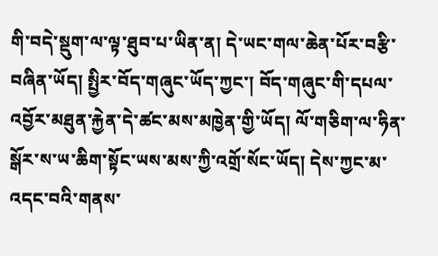གི་བདེ་སྡུག་ལ་ལྟ་ཐུབ་པ་ཡིན་ན། དེ་ཡང་གལ་ཆེན་པོར་བརྩི་བཞིན་ཡོད། སྤྱིར་བོད་གཞུང་ཡོད་ཀྱང་། བོད་གཞུང་གི་དཔལ་འབྱོར་མཐུན་རྐྱེན་དེ་ཚང་མས་མཁྱེན་གྱི་ཡོད། ལོ་གཅིག་ལ་ཧིན་སྒོར་ས་ཡ་ཆིག་སྟོང་ཡས་མས་ཀྱི་འགྲོ་སོང་ཡོད། དེས་ཀྱང་མ་འདང་བའི་གནས་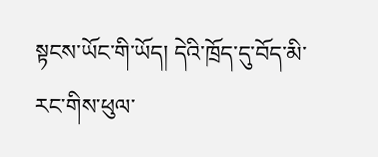སྟངས་ཡོང་གི་ཡོད། དེའི་ཁྲོད་དུ་བོད་མི་རང་གིས་ཕུལ་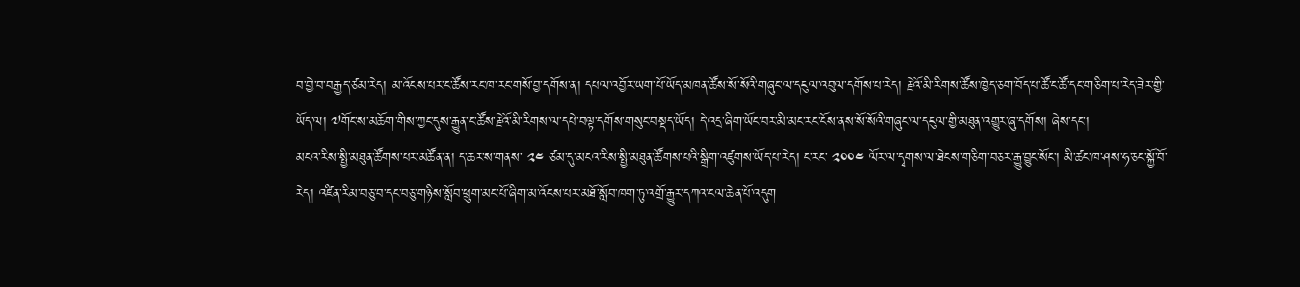བ་བྱེ་བ་བརྒྱད་ཙམ་རེད། མ་འོངས་པར་ང་ཚོས་རང་ཁ་རང་གསོ་བྱ་དགོས་ན། དཔལ་འབྱོར་ཡག་པོ་ཡོད་མཁན་ཚོས་སོ་སོའི་གཞུང་ལ་དངུལ་འབུལ་དགོས་པ་རེད། རྗེའོ་མི་རིགས་ཚོས་ཁྱེད་ཅག་བོད་པ་ཚོ་ང་ཚོ་དང་གཅིག་པ་རེད་ཟེར་གྱི་ཡོད་ལ། ༧གོང་ས་མཆོག་གིས་ཀྱང་དུས་རྒྱུན་ང་ཚོས་རྗེའོ་མི་རིགས་ལ་དཔེ་བལྟ་དགོས་གསུང་བསྡད་ཡོད། དེ་འདྲ་ཞིག་ཡོང་བར་མི་མང་རང་ངོས་ནས་སོ་སོའི་གཞུང་ལ་དངུལ་གྱི་མཐུན་འགྱུར་ཞུ་དགོས། ཞེས་དང་།
མངའ་རིས་སྤྱི་མཐུན་ཚོགས་པར་མཚོན་ན། ད་ཆར་ས་གནས་ ༢༤ ཙམ་དུ་མངའ་རིས་སྤྱི་མཐུན་ཚོགས་པའི་སྒྲིག་འཛུགས་ཡོད་པ་རེད། ང་རང་ ༢༠༠༤ ལོར་ལ་དྭགས་ལ་ཐེངས་གཅིག་བཅར་རྒྱུ་བྱུང་སོང་། མི་ཚང་ཁ་ཤས་ཧ་ཅང་སྐྱོ་བོ་རེད། འཛིན་རིམ་བཅུ་བ་དང་བཅུ་གཉིས་སློབ་ཕྲུག་མང་པོ་ཞིག་མ་འོངས་པར་མཐོ་སློབ་ཁག་ཏུ་འགྲོ་རྒྱུར་དཀའ་ངལ་ཆེན་པོ་འདུག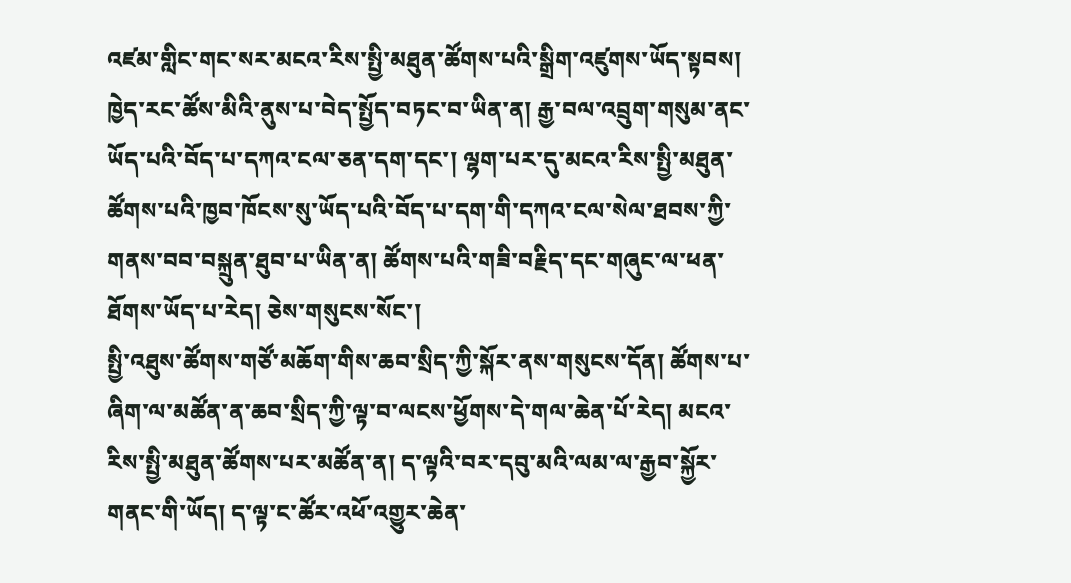འཛམ་གླིང་གང་སར་མངའ་རིས་སྤྱི་མཐུན་ཚོགས་པའི་སྒྲིག་འཛུགས་ཡོད་སྟབས། ཁྱེད་རང་ཚོས་མིའི་ནུས་པ་བེད་སྤྱོད་བཏང་བ་ཡིན་ན། རྒྱ་བལ་འབྲུག་གསུམ་ནང་ཡོད་པའི་བོད་པ་དཀའ་ངལ་ཅན་དག་དང་། ལྷག་པར་དུ་མངའ་རིས་སྤྱི་མཐུན་ཚོགས་པའི་ཁྱབ་ཁོངས་སུ་ཡོད་པའི་བོད་པ་དག་གི་དཀའ་ངལ་སེལ་ཐབས་ཀྱི་གནས་བབ་བསྐྲུན་ཐུབ་པ་ཡིན་ན། ཚོགས་པའི་གཟི་བརྗིད་དང་གཞུང་ལ་ཕན་ཐོགས་ཡོད་པ་རེད། ཅེས་གསུངས་སོང་།
སྤྱི་འཐུས་ཚོགས་གཙོ་མཆོག་གིས་ཆབ་སྲིད་ཀྱི་སྐོར་ནས་གསུངས་དོན། ཚོགས་པ་ཞིག་ལ་མཚོན་ན་ཆབ་སྲིད་ཀྱི་ལྟ་བ་ལངས་ཕྱོགས་དེ་གལ་ཆེན་པོ་རེད། མངའ་རིས་སྤྱི་མཐུན་ཚོགས་པར་མཚོན་ན། ད་ལྟའི་བར་དབུ་མའི་ལམ་ལ་རྒྱབ་སྐྱོར་གནང་གི་ཡོད། ད་ལྟ་ང་ཚོར་འཕོ་འགྱུར་ཆེན་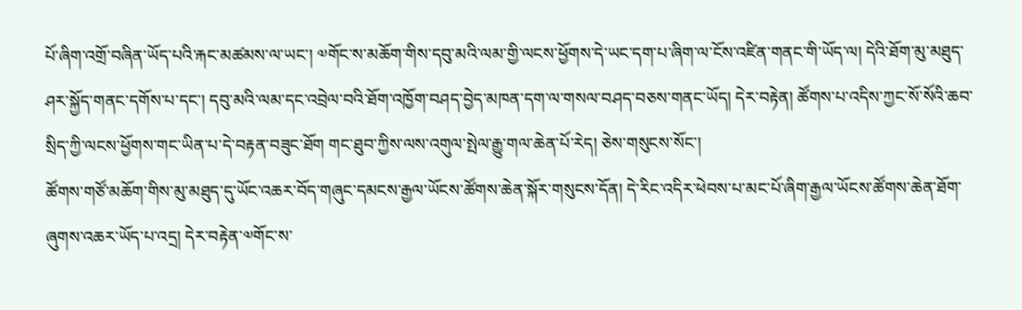པོ་ཞིག་འགྲོ་བཞིན་ཡོད་པའི་རྐང་མཚམས་ལ་ཡང་། ༧གོང་ས་མཆོག་གིས་དབུ་མའི་ལམ་གྱི་ལངས་ཕྱོགས་དེ་ཡང་དག་པ་ཞིག་ལ་ངོས་འཛིན་གནང་གི་ཡོད་ལ། དེའི་ཐོག་མུ་མཐུད་ཤར་སྐྱོད་གནང་དགོས་པ་དང་། དབུ་མའི་ལམ་དང་འབྲེལ་བའི་ཐོག་འཁྱོག་བཤད་བྱེད་མཁན་དག་ལ་གསལ་བཤད་བཅས་གནང་ཡོད། དེར་བརྟེན། ཚོགས་པ་འདིས་ཀྱང་སོ་སོའི་ཆབ་སྲིད་ཀྱི་ལངས་ཕྱོགས་གང་ཡིན་པ་དེ་བརྟན་བཟུང་ཐོག གང་ཐུབ་ཀྱིས་ལས་འགུལ་སྤེལ་རྒྱུ་གལ་ཆེན་པོ་རེད། ཅེས་གསུངས་སོང་།
ཚོགས་གཙོ་མཆོག་གིས་མུ་མཐུད་དུ་ཡོང་འཆར་བོད་གཞུང་དམངས་རྒྱལ་ཡོངས་ཚོགས་ཆེན་སྐོར་གསུངས་དོན། དེ་རིང་འདིར་ཕེབས་པ་མང་པོ་ཞིག་རྒྱལ་ཡོངས་ཚོགས་ཆེན་ཐོག་ཞུགས་འཆར་ཡོད་པ་འདྲ། དེར་བརྟེན་༧གོང་ས་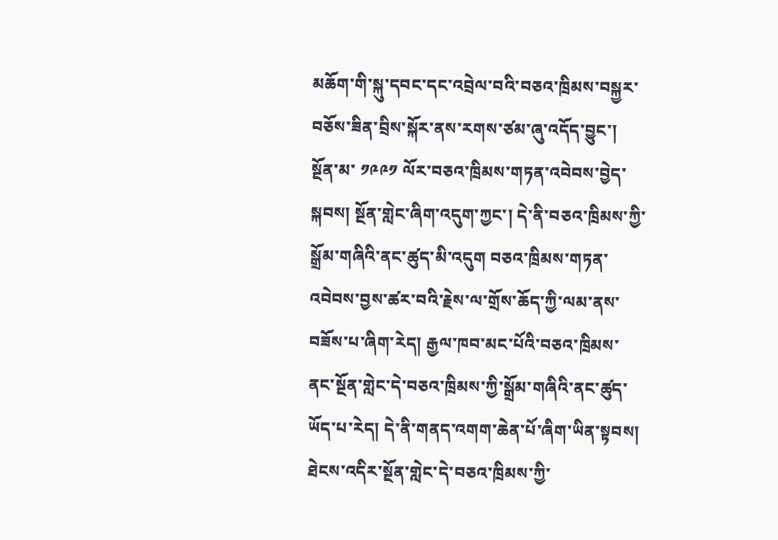མཆོག་གི་སྐུ་དབང་དང་འབྲེལ་བའི་བཅའ་ཁྲིམས་བསྐྱར་བཅོས་ཟིན་བྲིས་སྐོར་ནས་རགས་ཙམ་ཞུ་འདོད་བྱུང་། སྔོན་མ་ ༡༩༩༡ ལོར་བཅའ་ཁྲིམས་གཏན་འབེབས་བྱེད་སྐབས། སྔོན་གླེང་ཞིག་འདུག་ཀྱང་། དེ་ནི་བཅའ་ཁྲིམས་ཀྱི་སྒྲོམ་གཞིའི་ནང་ཚུད་མི་འདུག བཅའ་ཁྲིམས་གཏན་འབེབས་བྱས་ཚར་བའི་རྗེས་ལ་གྲོས་ཆོད་ཀྱི་ལམ་ནས་བཟོས་པ་ཞིག་རེད། རྒྱལ་ཁབ་མང་པོའི་བཅའ་ཁྲིམས་ནང་སྔོན་གླེང་དེ་བཅའ་ཁྲིམས་ཀྱི་སྒྲོམ་གཞིའི་ནང་ཚུད་ཡོད་པ་རེད། དེ་ནི་གནད་འགག་ཆེན་པོ་ཞིག་ཡིན་སྟབས། ཐེངས་འདིར་སྔོན་གླེང་དེ་བཅའ་ཁྲིམས་ཀྱི་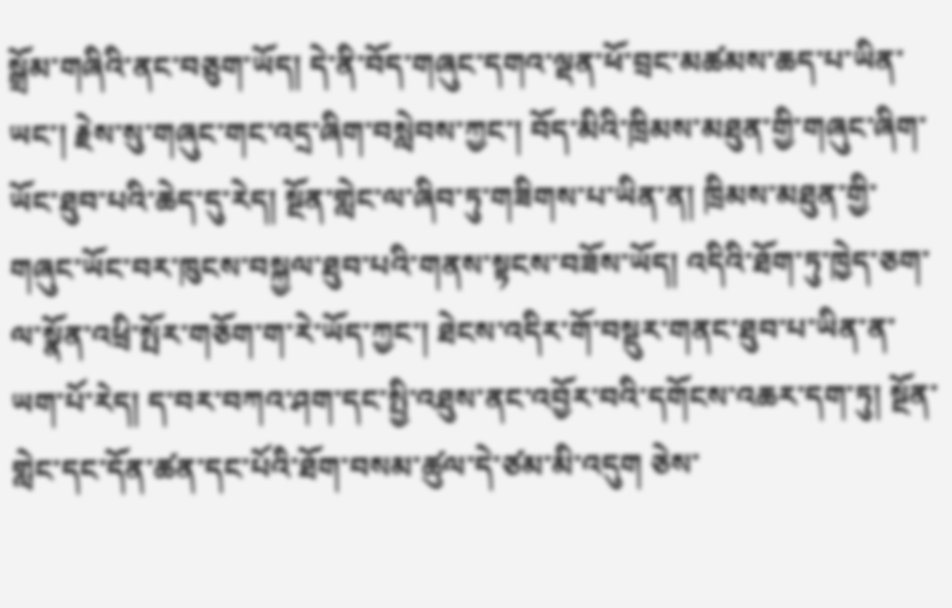སྒྲོམ་གཞིའི་ནང་བཅུག་ཡོད། དེ་ནི་བོད་གཞུང་དགའ་ལྡན་ཕོ་བྲང་མཚམས་ཆད་པ་ཡིན་ཡང་། རྗེས་སུ་གཞུང་གང་འདྲ་ཞིག་བསླེབས་ཀྱང་། བོད་མིའི་ཁྲིམས་མཐུན་གྱི་གཞུང་ཞིག་ཡོང་ཐུབ་པའི་ཆེད་དུ་རེད། སྔོན་གླེང་ལ་ཞིབ་ཏུ་གཟིགས་པ་ཡིན་ན། ཁྲིམས་མཐུན་གྱི་གཞུང་ཡོང་བར་ཁུངས་བསྐྱལ་ཐུབ་པའི་གནས་སྟངས་བཟོས་ཡོད། འདིའི་ཐོག་ཏུ་ཁྱེད་ཅག་ལ་སྣོན་འཕྲི་སྤོར་གཅོག་ག་རེ་ཡོད་ཀྱང་། ཐེངས་འདིར་གོ་བསྡུར་གནང་ཐུབ་པ་ཡིན་ན་ཡག་པོ་རེད། ད་བར་བཀའ་ཤག་དང་སྤྱི་འཐུས་ནང་འབྱོར་བའི་དགོངས་འཆར་དག་ཏུ། སྔོན་གླེང་དང་དོན་ཚན་དང་པོའི་ཐོག་བསམ་ཚུལ་དེ་ཙམ་མི་འདུག ཅེས་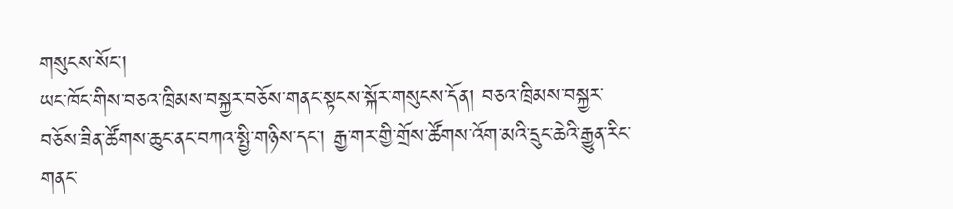གསུངས་སོང་།
ཡང་ཁོང་གིས་བཅའ་ཁྲིམས་བསྐྱར་བཅོས་གནང་སྟངས་སྐོར་གསུངས་དོན། བཅའ་ཁྲིམས་བསྐྱར་བཅོས་ཟིན་ཚོགས་ཆུང་ནང་བཀའ་སྤྱི་གཉིས་དང་། རྒྱ་གར་གྱི་གྲོས་ཚོགས་འོག་མའི་དྲུང་ཆེའི་རྒྱུན་རིང་གནང་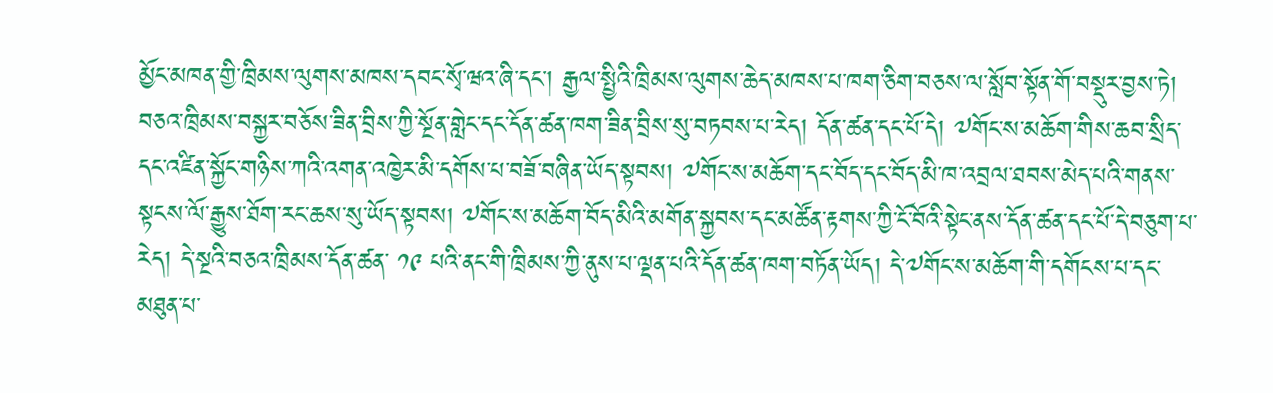མྱོང་མཁན་གྱི་ཁྲིམས་ལུགས་མཁས་དབང་སྭོ་ཝའ་ཞི་དང་། རྒྱལ་སྤྱིའི་ཁྲིམས་ལུགས་ཆེད་མཁས་པ་ཁག་ཅིག་བཅས་ལ་སློབ་སྟོན་གོ་བསྡུར་བྱས་ཏེ། བཅའ་ཁྲིམས་བསྐྱར་བཅོས་ཟིན་བྲིས་ཀྱི་སྔོན་གླེང་དང་དོན་ཚན་ཁག་ཟིན་བྲིས་སུ་བཏབས་པ་རེད། དོན་ཚན་དང་པོ་དེ། ༧གོང་ས་མཆོག་གིས་ཆབ་སྲིད་དང་འཛིན་སྐྱོང་གཉིས་ཀའི་འགན་འཁྱེར་མི་དགོས་པ་བཟོ་བཞིན་ཡོད་སྟབས། ༧གོང་ས་མཆོག་དང་བོད་དང་བོད་མི་ཁ་འབྲལ་ཐབས་མེད་པའི་གནས་སྟངས་ལོ་རྒྱུས་ཐོག་རང་ཆས་སུ་ཡོད་སྟབས། ༧གོང་ས་མཆོག་བོད་མིའི་མགོན་སྐྱབས་དང་མཚོན་རྟགས་ཀྱི་ངོ་བོའི་སྟེང་ནས་དོན་ཚན་དང་པོ་དེ་བཅུག་པ་རེད། དེ་སྔའི་བཅའ་ཁྲིམས་དོན་ཚན་ ༡༩ པའི་ནང་གི་ཁྲིམས་ཀྱི་ནུས་པ་ལྡན་པའི་དོན་ཚན་ཁག་བཏོན་ཡོད། དེ་༧གོང་ས་མཆོག་གི་དགོངས་པ་དང་མཐུན་པ་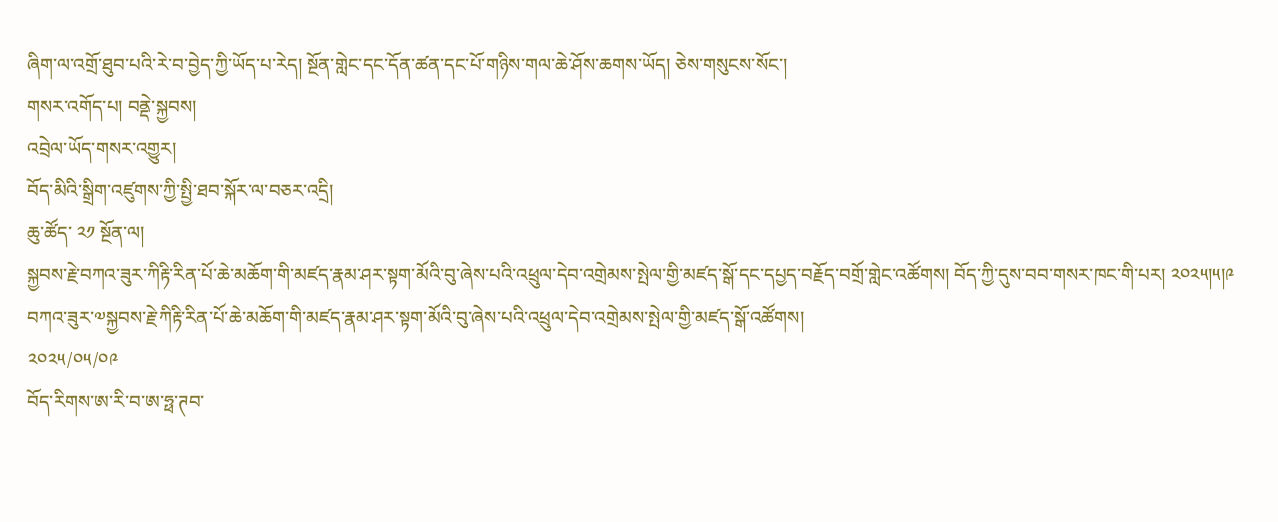ཞིག་ལ་འགྲོ་ཐུབ་པའི་རེ་བ་བྱེད་ཀྱི་ཡོད་པ་རེད། སྔོན་གླེང་དང་དོན་ཚན་དང་པོ་གཉིས་གལ་ཆེ་ཤོས་ཆགས་ཡོད། ཅེས་གསུངས་སོང་།
གསར་འགོད་པ། བནྡེ་སྐྱབས།
འབྲེལ་ཡོད་གསར་འགྱུར།
བོད་མིའི་སྒྲིག་འཛུགས་ཀྱི་སྤྱི་ཐབ་སྐོར་ལ་བཅར་འདྲི།
ཆུ་ཚོད་ ༢༡ སྔོན་ལ།
སྐྱབས་རྗེ་བཀའ་ཟུར་ཀིརྟི་རིན་པོ་ཆེ་མཆོག་གི་མཛད་རྣམ་ཤར་སྟག་མོའི་བུ་ཞེས་པའི་འཕྲུལ་དེབ་འགྲེམས་སྤེལ་གྱི་མཛད་སྒོ་དང་དཔྱད་བརྗོད་བགྲོ་གླེང་འཚོགས། བོད་ཀྱི་དུས་བབ་གསར་ཁང་གི་པར། ༢༠༢༥།༥།༩
བཀའ་ཟུར་༧སྐྱབས་རྗེ་ཀིརྟི་རིན་པོ་ཆེ་མཆོག་གི་མཛད་རྣམ་ཤར་སྟག་མོའི་བུ་ཞེས་པའི་འཕྲུལ་དེབ་འགྲེམས་སྤེལ་གྱི་མཛད་སྒོ་འཚོགས།
༢༠༢༥/༠༥/༠༩
བོད་རིགས་ཨ་རི་བ་ཨ་ཧྥ་ཊབ་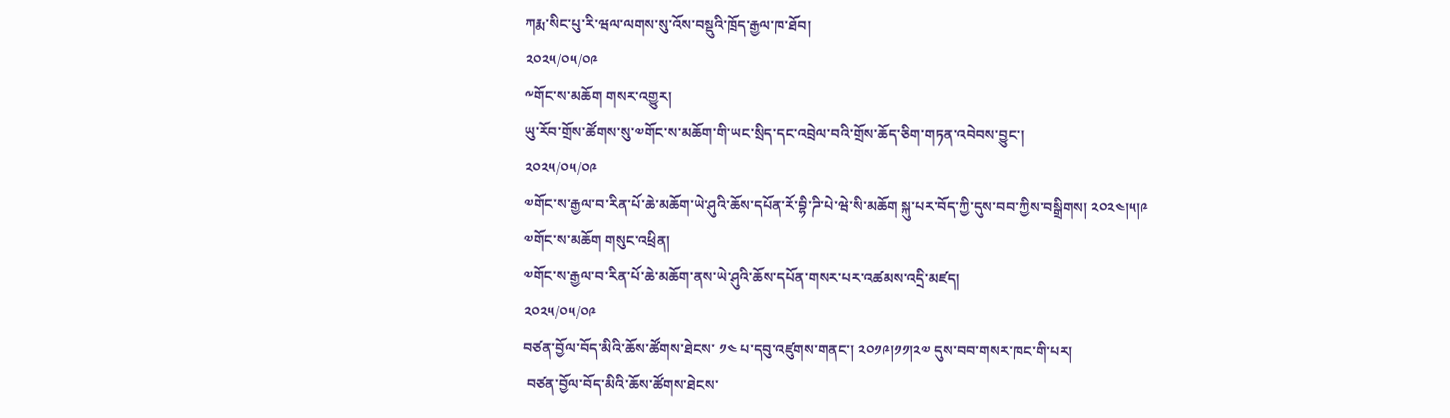ཀརྨ་སིང་པུ་རི་ཝལ་ལགས་སུ་འོས་བསྡུའི་ཁྲོད་རྒྱལ་ཁ་ཐོབ།
༢༠༢༥/༠༥/༠༩
༸གོང་ས་མཆོག གསར་འགྱུར།
ཡུ་རོབ་གྲོས་ཚོགས་སུ་༧གོང་ས་མཆོག་གི་ཡང་སྲིད་དང་འབྲེལ་བའི་གྲོས་ཆོད་ཅིག་གཏན་འབེབས་བྱུང་།
༢༠༢༥/༠༥/༠༩
༧གོང་ས་རྒྱལ་བ་རིན་པོ་ཆེ་མཆོག་ཡེ་ཤུའི་ཆོས་དཔོན་རོ་བྷི་ཌི་པེ་ཝེ་སི་མཆོག སྐུ་པར་བོད་ཀྱི་དུས་བབ་ཀྱིས་བསྒྲིགས། ༢༠༢༤།༥།༩
༧གོང་ས་མཆོག གསུང་འཕྲིན།
༧གོང་ས་རྒྱལ་བ་རིན་པོ་ཆེ་མཆོག་ནས་ཡེ་ཤུའི་ཆོས་དཔོན་གསར་པར་འཚམས་འདྲི་མཛད།
༢༠༢༥/༠༥/༠༩
བཙན་བྱོལ་བོད་མིའི་ཆོས་ཚོགས་ཐེངས་ ༡༤ པ་དབུ་འཛུགས་གནང་། ༢༠༡༩།༡༡།༢༧ དུས་བབ་གསར་ཁང་གི་པར།
 བཙན་བྱོལ་བོད་མིའི་ཆོས་ཚོགས་ཐེངས་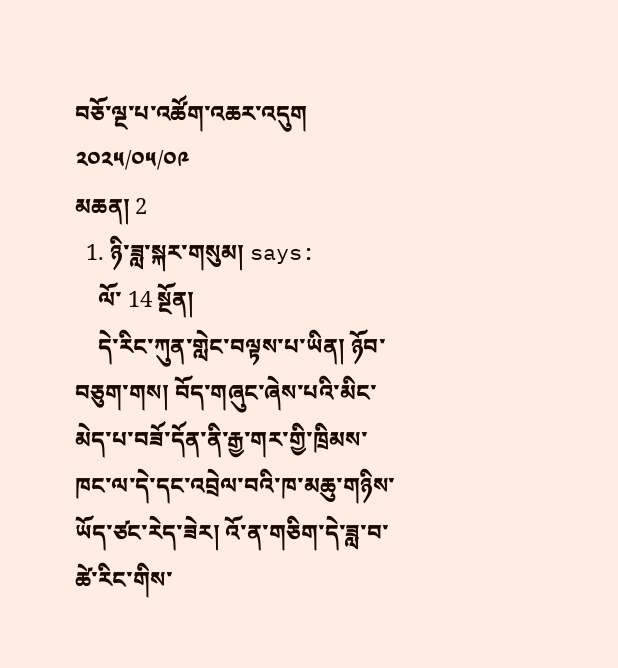བཅོ་ལྔ་པ་འཚོག་འཆར་འདུག
༢༠༢༥/༠༥/༠༩
མཆན། 2
  1. ཉི་ཟླ་སྐར་གསུམ། says:
    ལོ་ 14 སྔོན།
    དེ་རིང་ཀུན་གླེང་བལྟས་པ་ཡིན། ཉོབ་བཅུག་གས། བོད་གཞུང་ཞེས་པའི་མིང་མེད་པ་བཟོ་དོན་ནི་རྒྱ་གར་གྱི་ཁྲིམས་ཁང་ལ་དེ་དང་འབྲེལ་བའི་ཁ་མཆུ་གཉིས་ཡོད་ཙང་རེད་ཟེར། འོ་ན་གཅིག་དེ་ཟླ་བ་ཚེ་རིང་གིས་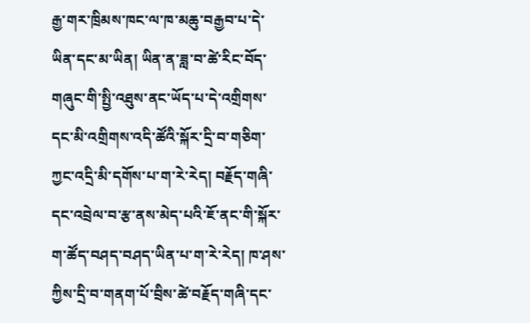རྒྱ་གར་ཁྲིམས་ཁང་ལ་ཁ་མཆུ་བརྒྱབ་པ་དེ་ཡིན་དང་མ་ཡིན། ཡིན་ན་ཟླ་བ་ཚེ་རིང་བོད་གཞུང་གི་སྤྱི་འཐུས་ནང་ཡོད་པ་དེ་འགྲིགས་དང་མི་འགྲིགས་འདི་ཚོའི་སྐོར་དྲི་བ་གཅིག་ཀྱང་འདྲི་མི་དགོས་པ་ག་རེ་རེད། བརྗོད་གཞི་དང་འབྲེལ་བ་རྩ་ནས་མེད་པའི་ཇོ་ནང་གི་སྐོར་ག་ཚོད་བཤད་བཤད་ཡིན་པ་ག་རེ་རེད། ཁ་ཤས་ཀྱིས་དྲི་བ་གནག་པོ་བྲིས་ཚེ་བརྗོད་གཞི་དང་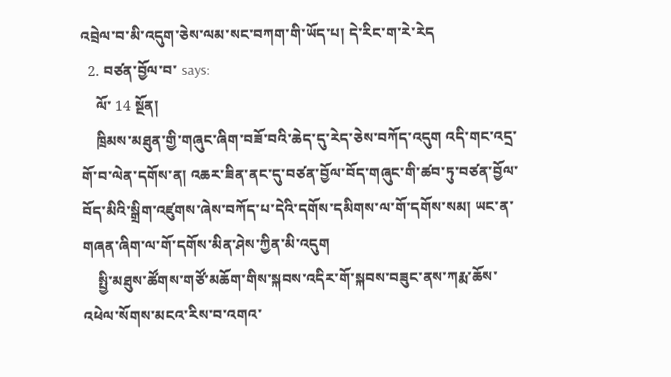འབྲེལ་བ་མི་འདུག་ཅེས་ལམ་སང་བཀག་གི་ཡོད་པ། དེ་རིང་ག་རེ་རེད
  2. བཙན་བྱོལ་བ་ says:
    ལོ་ 14 སྔོན།
    ཁྲིམས་མཐུན་གྱི་གཞུང་ཞིག་བཟོ་བའི་ཆེད་དུ་རེད་ཅེས་བཀོད་འདུག འདི་གང་འདྲ་གོ་བ་ལེན་དགོས་ན། འཆར་ཟིན་ནང་དུ་བཙན་བྱོལ་བོད་གཞུང་གི་ཚབ་ཏུ་བཙན་བྱོལ་བོད་མིའི་སྒྲིག་འཛུགས་ཞེས་བཀོད་པ་དེའི་དགོས་དམིགས་ལ་གོ་དགོས་སམ། ཡང་ན་གཞན་ཞིག་ལ་གོ་དགོས་མིན་ཤེས་ཀྱིན་མི་འདུག
    སྤྱི་མཐུས་ཚོགས་གཙོ་མཆོག་གིས་སྐབས་འདིར་གོ་སྐབས་བཟུང་ནས་ཀརྨ་ཆོས་འཕེལ་སོགས་མངའ་རིས་བ་འགའ་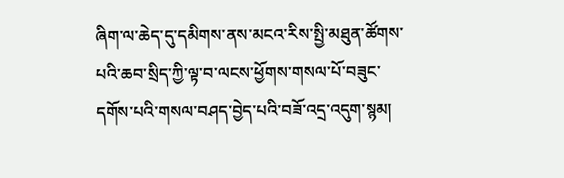ཞིག་ལ་ཆེད་དུ་དམིགས་ནས་མངའ་རིས་སྤྱི་མཐུན་ཚོགས་པའི་ཆབ་སྲིད་ཀྱི་ལྟ་བ་ལངས་ཕྱོགས་གསལ་པོ་བཟུང་དགོས་པའི་གསལ་བཤད་བྱེད་པའི་བཟོ་འདྲ་འདུག་སྙམ།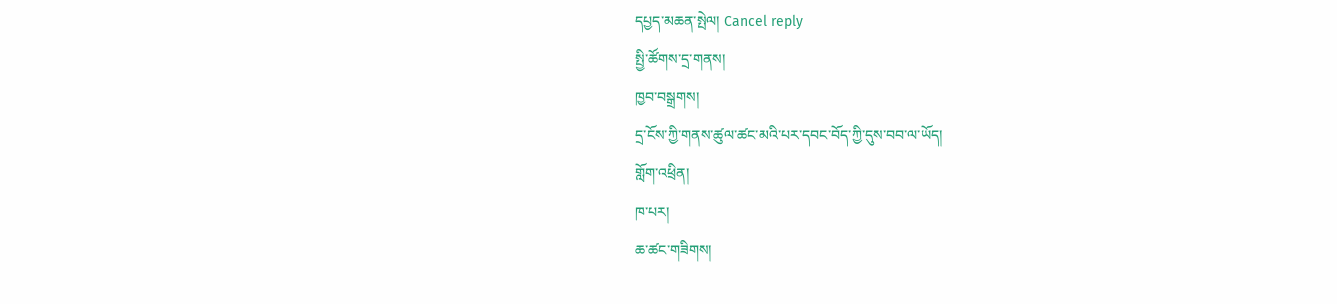དཔྱད་མཆན་སྤེལ། Cancel reply
སྤྱི་ཚོགས་དྲ་གནས།
ཁྱབ་བསྒྲགས།
དྲ་ངོས་ཀྱི་གནས་ཚུལ་ཚང་མའི་པར་དབང་བོད་ཀྱི་དུས་བབ་ལ་ཡོད།
གློག་འཕྲིན།
ཁ་པར།
ཆ་ཚང་གཟིགས།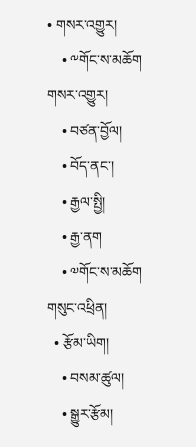• གསར་འགྱུར།
    • ༸གོང་ས་མཆོག གསར་འགྱུར།
    • བཙན་བྱོལ།
    • བོད་ནང་།
    • རྒྱལ་སྤྱི།
    • རྒྱ་ནག
    • ༧གོང་ས་མཆོག གསུང་འཕྲིན།
  • རྩོམ་ཡིག།
    • བསམ་ཚུལ།
    • སྒྱུར་རྩོམ།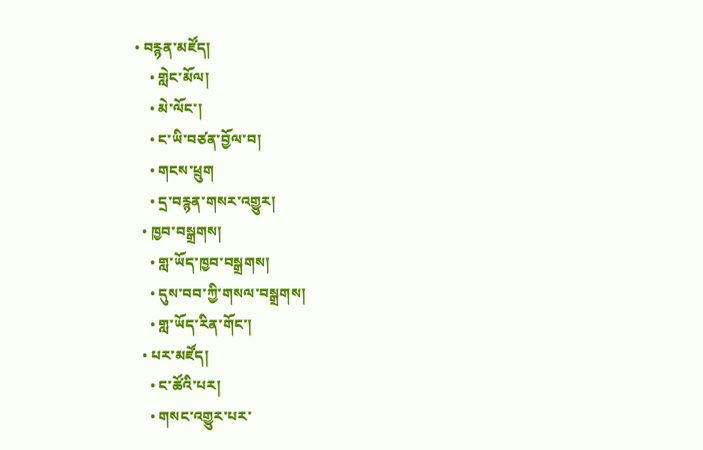• བརྙན་མཛོད།
    • གླེང་མོལ།
    • མེ་ལོང་།
    • ང་ཡི་བཙན་བྱོལ་བ།
    • གངས་ཕྲུག
    • དྲ་བརྙན་གསར་འགྱུར།
  • ཁྱབ་བསྒྲགས།
    • གླ་ཡོད་ཁྱབ་བསྒྲགས།
    • དུས་བབ་ཀྱི་གསལ་བསྒྲགས།
    • གླ་ཡོད་རིན་གོང་།
  • པར་མཛོད།
    • ང་ཚོའི་པར།
    • གསང་འགྱུར་པར་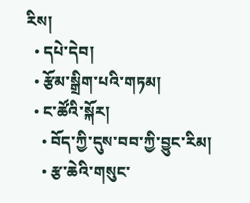རིས།
  • དཔེ་དེབ།
  • རྩོམ་སྒྲིག་པའི་གཏམ།
  • ང་ཚོའི་སྐོར།
    • བོད་ཀྱི་དུས་བབ་ཀྱི་བྱུང་རིམ།
    • རྩ་ཆེའི་གསུང་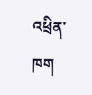འཕྲིན་ཁག